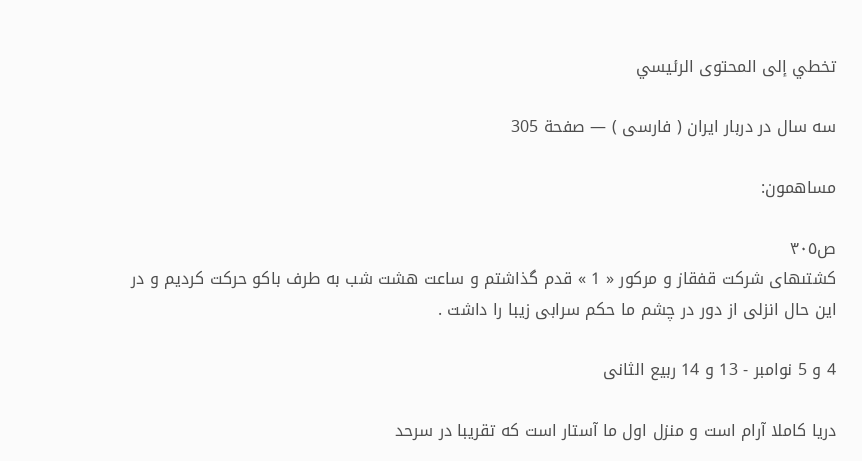تخطي إلى المحتوى الرئيسي

سه سال در دربار ايران ( فارسى ) — صفحة 305

مساهمون:

ص٣٠٥
كشتىهاى شركت قفقاز و مركور « 1 » قدم گذاشتم و ساعت هشت شب به طرف باكو حركت كرديم و در اين حال انزلى از دور در چشم ما حكم سرابى زيبا را داشت .

4 و 5 نوامبر - 13 و 14 ربيع الثانى

دريا كاملا آرام است و منزل اول ما آستار است كه تقريبا در سرحد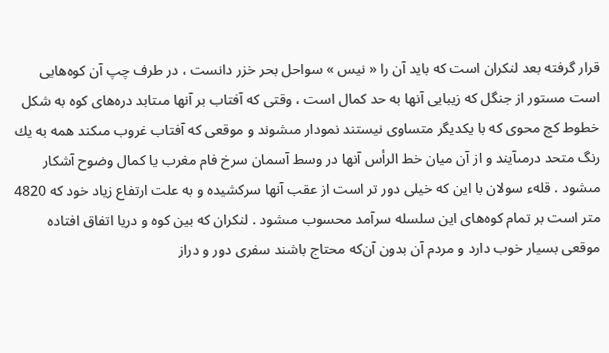قرار گرفته بعد لنكران است كه بايد آن را « نيس » سواحل بحر خزر دانست ، در طرف چپ آن كوه‌هايى است مستور از جنگل كه زيبايى آنها به حد كمال است ، وقتى كه آفتاب بر آنها مىتابد دره‌هاى كوه به شكل خطوط كج محوى كه با يكديگر متساوى نيستند نمودار مىشوند و موقعى كه آفتاب غروب مىكند همه به يك رنگ متحد درمىآيند و از آن ميان خط الرأس آنها در وسط آسمان سرخ فام مغرب يا كمال وضوح آشكار مىشود . قلهء سولان با اين كه خيلى دور تر است از عقب آنها سركشيده و به علت ارتفاع زياد خود كه 4820 متر است بر تمام كوه‌هاى اين سلسله سرآمد محسوب مىشود . لنكران كه بين كوه و دريا اتفاق افتاده موقعى بسيار خوب دارد و مردم آن بدون آن‌كه محتاج باشند سفرى دور و دراز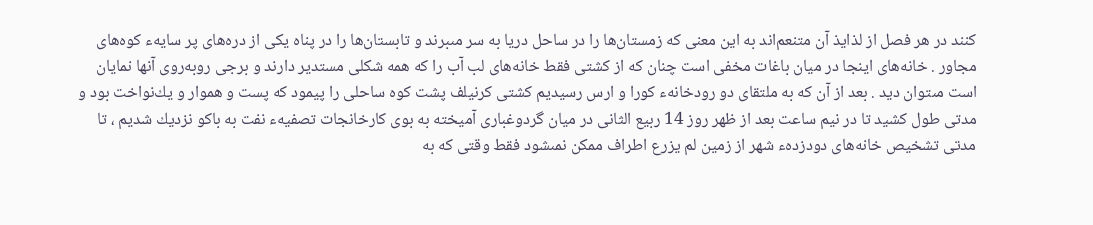كنند در هر فصل از لذايذ آن متنعم‌اند به اين معنى كه زمستان‌ها را در ساحل دريا به سر مىبرند و تابستان‌ها را در پناه يكى از دره‌هاى پر سايهء كوه‌هاى مجاور . خانه‌هاى اينجا در ميان باغات مخفى است چنان كه از كشتى فقط خانه‌هاى لب آب را كه همه شكلى مستدير دارند و برجى روبه‌روى آنها نمايان است مىتوان ديد . بعد از آن كه به ملتقاى دو رودخانهء كورا و ارس رسيديم كشتى كرنيلف پشت كوه ساحلى را پيمود كه پست و هموار و يك‌نواخت بود و مدتى طول كشيد تا در نيم ساعت بعد از ظهر روز 14 ربيع الثانى در ميان گردوغبارى آميخته به بوى كارخانجات تصفيهء نفت به باكو نزديك شديم ، تا مدتى تشخيص خانه‌هاى دودزدهء شهر از زمين لم يزرع اطراف ممكن نمىشود فقط وقتى كه به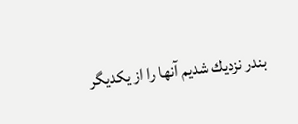بندر نزديك شديم آنها را از يكديگر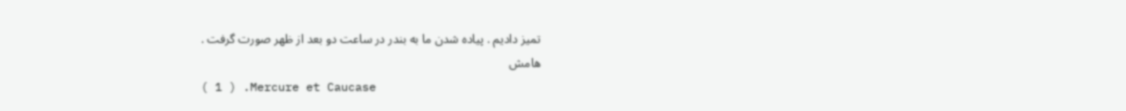تميز داديم . پياده شدن ما به بندر در ساعت دو بعد از ظهر صورت گرفت .
هامش
( 1 ) .Mercure et Caucase